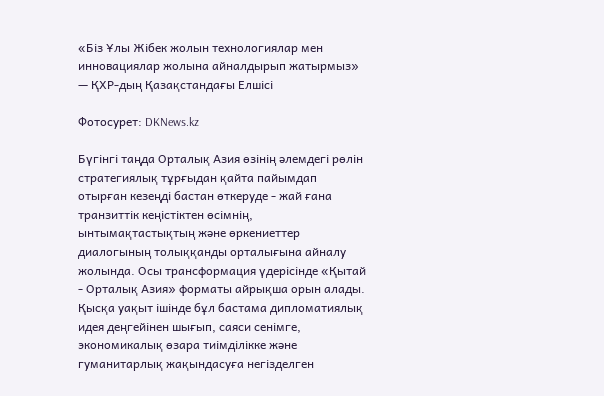«Біз Ұлы Жібек жолын технологиялар мен инновациялар жолына айналдырып жатырмыз» — ҚХР-дың Қазақстандағы Елшісі

Фотосурет: DKNews.kz

Бүгінгі таңда Орталық Азия өзінің әлемдегі рөлін стратегиялық тұрғыдан қайта пайымдап отырған кезеңді бастан өткеруде - жай ғана транзиттік кеңістіктен өсімнің, ынтымақтастықтың және өркениеттер диалогының толыққанды орталығына айналу жолында. Осы трансформация үдерісінде «Қытай - Орталық Азия» форматы айрықша орын алады. Қысқа уақыт ішінде бұл бастама дипломатиялық идея деңгейінен шығып, саяси сенімге, экономикалық өзара тиімділікке және гуманитарлық жақындасуға негізделген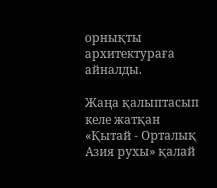орнықты архитектураға айналды.

Жаңа қалыптасып келе жатқан «Қытай - Орталық Азия рухы» қалай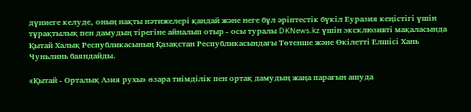дүниеге келуде, оның нақты нәтижелері қандай және неге бұл әріптестік бүкіл Еуразия кеңістігі үшін тұрақтылық пен дамудың тірегіне айналып отыр - осы туралы DKNews.kz үшін эксклюзивті мақаласында Қытай Халық Республикасының Қазақстан Республикасындағы Төтенше және Өкілетті Елшісі Хань Чуньлинь баяндайды.

«Қытай - Орталық Азия рухы» өзара тиімділік пен ортақ дамудың жаңа парағын ашуда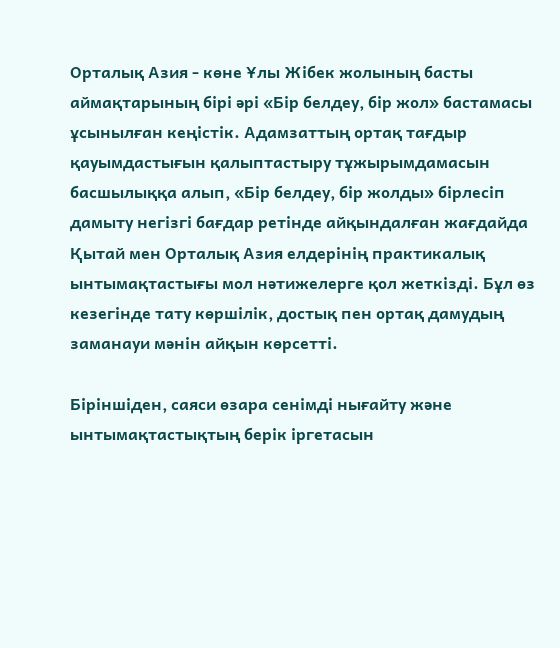Орталық Азия - көне Ұлы Жібек жолының басты аймақтарының бірі әрі «Бір белдеу, бір жол» бастамасы ұсынылған кеңістік. Адамзаттың ортақ тағдыр қауымдастығын қалыптастыру тұжырымдамасын басшылыққа алып, «Бір белдеу, бір жолды» бірлесіп дамыту негізгі бағдар ретінде айқындалған жағдайда Қытай мен Орталық Азия елдерінің практикалық ынтымақтастығы мол нәтижелерге қол жеткізді. Бұл өз кезегінде тату көршілік, достық пен ортақ дамудың заманауи мәнін айқын көрсетті.

Біріншіден, саяси өзара сенімді нығайту және ынтымақтастықтың берік іргетасын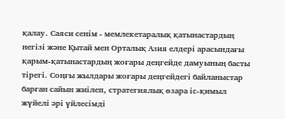қалау. Саяси сенім - мемлекетаралық қатынастардың негізі және Қытай мен Орталық Азия елдері арасындағы қарым-қатынастардың жоғары деңгейде дамуының басты тірегі. Соңғы жылдары жоғары деңгейдегі байланыстар барған сайын жиілеп, стратегиялық өзара іс-қимыл жүйелі әрі үйлесімді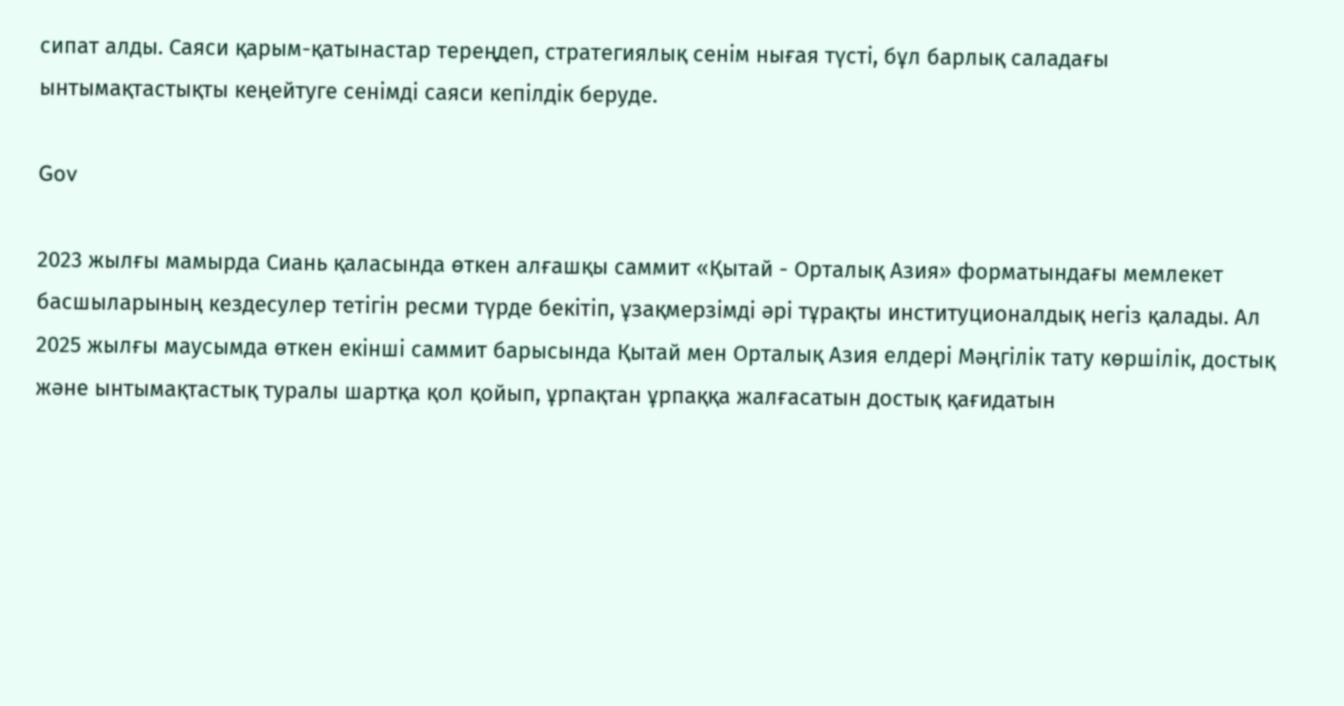сипат алды. Саяси қарым-қатынастар тереңдеп, стратегиялық сенім нығая түсті, бұл барлық саладағы ынтымақтастықты кеңейтуге сенімді саяси кепілдік беруде.

Gov

2023 жылғы мамырда Сиань қаласында өткен алғашқы саммит «Қытай - Орталық Азия» форматындағы мемлекет басшыларының кездесулер тетігін ресми түрде бекітіп, ұзақмерзімді әрі тұрақты институционалдық негіз қалады. Ал 2025 жылғы маусымда өткен екінші саммит барысында Қытай мен Орталық Азия елдері Мәңгілік тату көршілік, достық және ынтымақтастық туралы шартқа қол қойып, ұрпақтан ұрпаққа жалғасатын достық қағидатын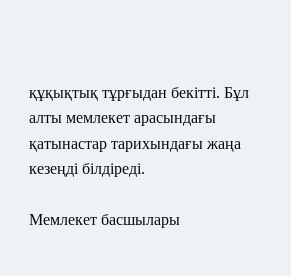құқықтық тұрғыдан бекітті. Бұл алты мемлекет арасындағы қатынастар тарихындағы жаңа кезеңді білдіреді.

Мемлекет басшылары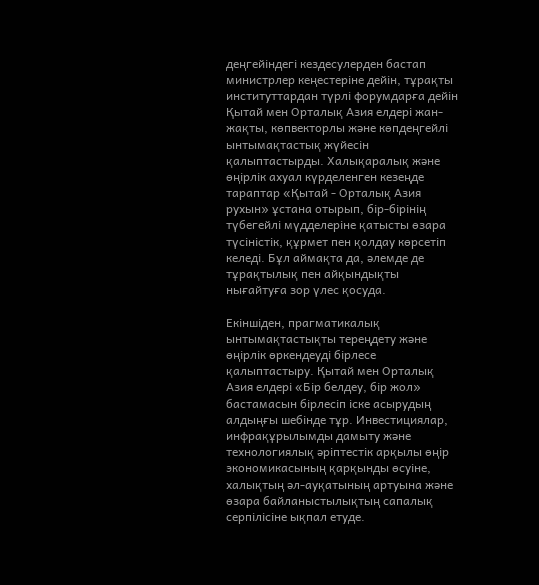деңгейіндегі кездесулерден бастап министрлер кеңестеріне дейін, тұрақты институттардан түрлі форумдарға дейін Қытай мен Орталық Азия елдері жан-жақты, көпвекторлы және көпдеңгейлі ынтымақтастық жүйесін қалыптастырды. Халықаралық және өңірлік ахуал күрделенген кезеңде тараптар «Қытай - Орталық Азия рухын» ұстана отырып, бір-бірінің түбегейлі мүдделеріне қатысты өзара түсіністік, құрмет пен қолдау көрсетіп келеді. Бұл аймақта да, әлемде де тұрақтылық пен айқындықты нығайтуға зор үлес қосуда.

Екіншіден, прагматикалық ынтымақтастықты тереңдету және өңірлік өркендеуді бірлесе қалыптастыру. Қытай мен Орталық Азия елдері «Бір белдеу, бір жол» бастамасын бірлесіп іске асырудың алдыңғы шебінде тұр. Инвестициялар, инфрақұрылымды дамыту және технологиялық әріптестік арқылы өңір экономикасының қарқынды өсуіне, халықтың әл-ауқатының артуына және өзара байланыстылықтың сапалық серпілісіне ықпал етуде.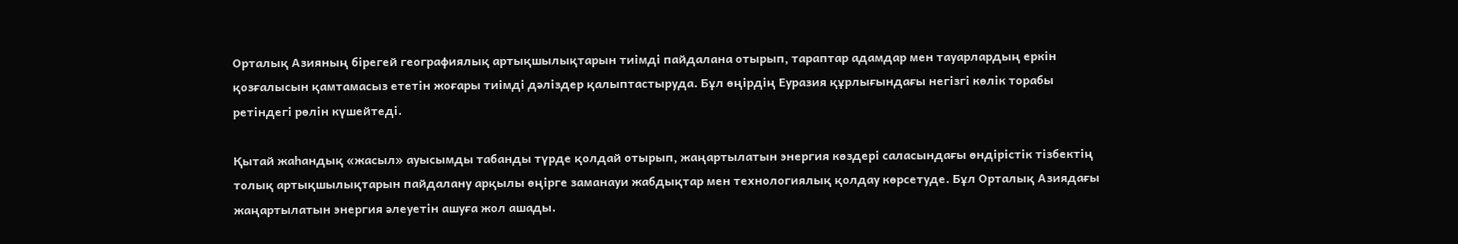Орталық Азияның бірегей географиялық артықшылықтарын тиімді пайдалана отырып, тараптар адамдар мен тауарлардың еркін қозғалысын қамтамасыз ететін жоғары тиімді дәліздер қалыптастыруда. Бұл өңірдің Еуразия құрлығындағы негізгі көлік торабы ретіндегі рөлін күшейтеді.

Қытай жаһандық «жасыл» ауысымды табанды түрде қолдай отырып, жаңартылатын энергия көздері саласындағы өндірістік тізбектің толық артықшылықтарын пайдалану арқылы өңірге заманауи жабдықтар мен технологиялық қолдау көрсетуде. Бұл Орталық Азиядағы жаңартылатын энергия әлеуетін ашуға жол ашады.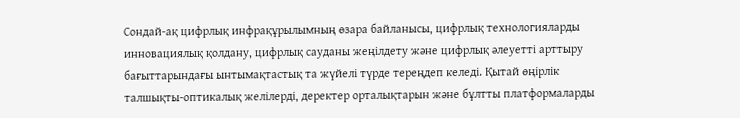Сондай-ақ цифрлық инфрақұрылымның өзара байланысы, цифрлық технологияларды инновациялық қолдану, цифрлық сауданы жеңілдету және цифрлық әлеуетті арттыру бағыттарындағы ынтымақтастық та жүйелі түрде тереңдеп келеді. Қытай өңірлік талшықты-оптикалық желілерді, деректер орталықтарын және бұлтты платформаларды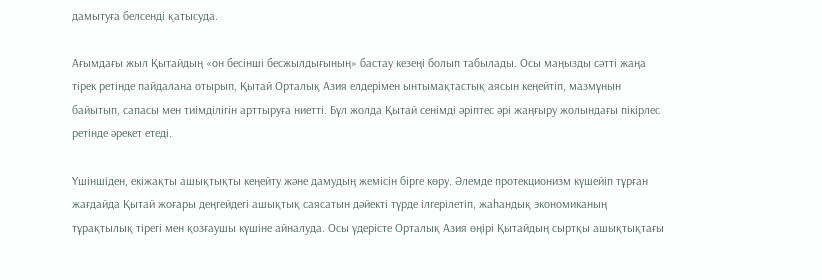дамытуға белсенді қатысуда.

Ағымдағы жыл Қытайдың «он бесінші бесжылдығының» бастау кезеңі болып табылады. Осы маңызды сәтті жаңа тірек ретінде пайдалана отырып, Қытай Орталық Азия елдерімен ынтымақтастық аясын кеңейтіп, мазмұнын байытып, сапасы мен тиімділігін арттыруға ниетті. Бұл жолда Қытай сенімді әріптес әрі жаңғыру жолындағы пікірлес ретінде әрекет етеді.

Үшіншіден, екіжақты ашықтықты кеңейту және дамудың жемісін бірге көру. Әлемде протекционизм күшейіп тұрған жағдайда Қытай жоғары деңгейдегі ашықтық саясатын дәйекті түрде ілгерілетіп, жаһандық экономиканың тұрақтылық тірегі мен қозғаушы күшіне айналуда. Осы үдерісте Орталық Азия өңірі Қытайдың сыртқы ашықтықтағы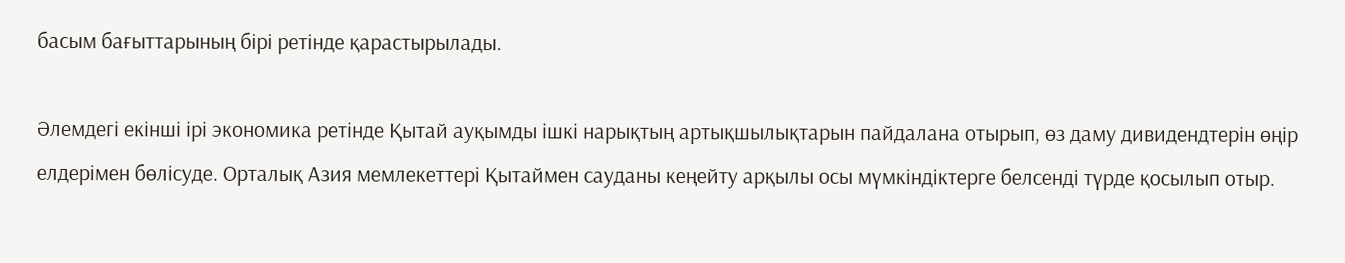басым бағыттарының бірі ретінде қарастырылады.

Әлемдегі екінші ірі экономика ретінде Қытай ауқымды ішкі нарықтың артықшылықтарын пайдалана отырып, өз даму дивидендтерін өңір елдерімен бөлісуде. Орталық Азия мемлекеттері Қытаймен сауданы кеңейту арқылы осы мүмкіндіктерге белсенді түрде қосылып отыр.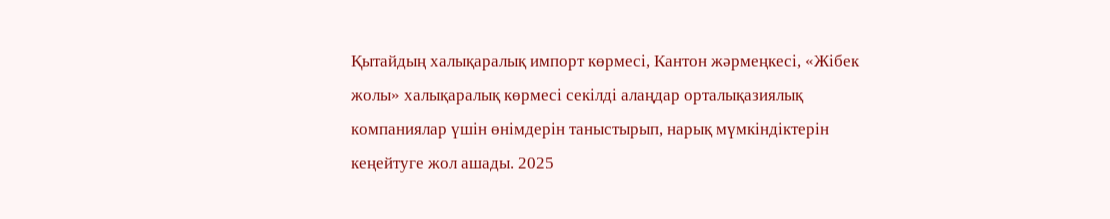Қытайдың халықаралық импорт көрмесі, Кантон жәрмеңкесі, «Жібек жолы» халықаралық көрмесі секілді алаңдар орталықазиялық компаниялар үшін өнімдерін таныстырып, нарық мүмкіндіктерін кеңейтуге жол ашады. 2025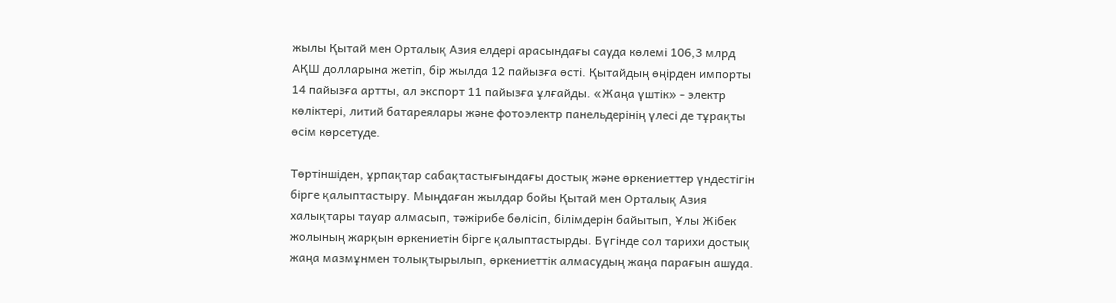жылы Қытай мен Орталық Азия елдері арасындағы сауда көлемі 106,3 млрд АҚШ долларына жетіп, бір жылда 12 пайызға өсті. Қытайдың өңірден импорты 14 пайызға артты, ал экспорт 11 пайызға ұлғайды. «Жаңа үштік» - электр көліктері, литий батареялары және фотоэлектр панельдерінің үлесі де тұрақты өсім көрсетуде.

Төртіншіден, ұрпақтар сабақтастығындағы достық және өркениеттер үндестігін бірге қалыптастыру. Мыңдаған жылдар бойы Қытай мен Орталық Азия халықтары тауар алмасып, тәжірибе бөлісіп, білімдерін байытып, Ұлы Жібек жолының жарқын өркениетін бірге қалыптастырды. Бүгінде сол тарихи достық жаңа мазмұнмен толықтырылып, өркениеттік алмасудың жаңа парағын ашуда.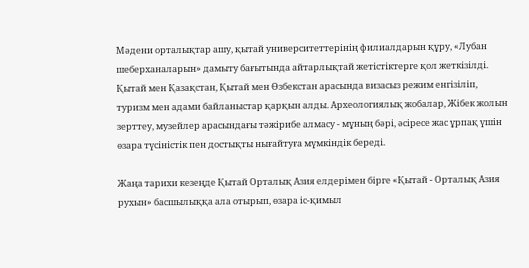Мәдени орталықтар ашу, қытай университеттерінің филиалдарын құру, «Лубан шеберханаларын» дамыту бағытында айтарлықтай жетістіктерге қол жеткізілді. Қытай мен Қазақстан, Қытай мен Өзбекстан арасында визасыз режим енгізіліп, туризм мен адами байланыстар қарқын алды. Археологиялық жобалар, Жібек жолын зерттеу, музейлер арасындағы тәжірибе алмасу - мұның бәрі, әсіресе жас ұрпақ үшін өзара түсіністік пен достықты нығайтуға мүмкіндік береді.

Жаңа тарихи кезеңде Қытай Орталық Азия елдерімен бірге «Қытай - Орталық Азия рухын» басшылыққа ала отырып, өзара іс-қимыл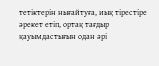тетіктерін нығайтуға, иық тірестіре әрекет етіп, ортақ тағдыр қауымдастығын одан әрі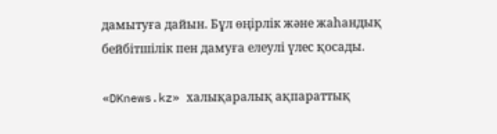дамытуға дайын. Бұл өңірлік және жаһандық бейбітшілік пен дамуға елеулі үлес қосады.

«DKnews.kz» халықаралық ақпараттық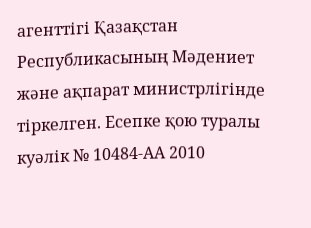агенттігі Қазақстан Республикасының Мәдениет және ақпарат министрлігінде тіркелген. Есепке қою туралы куәлік № 10484-АА 2010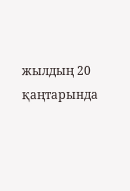жылдың 20 қаңтарында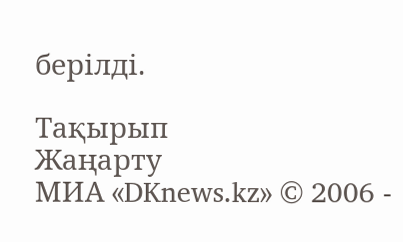берілді.

Тақырып
Жаңарту
МИА «DKnews.kz» © 2006 -